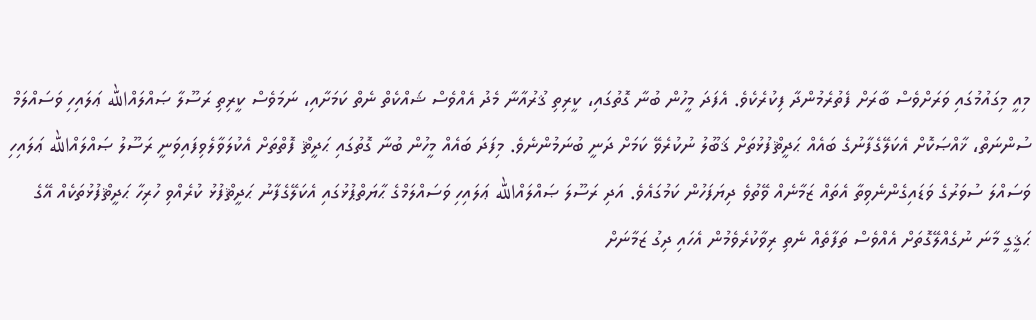މިއީ މިގައުމުގައި ވަރަށްވެސް ބާރަށް ފެތުރެމުންދާ ފިކުރެކެވެ. އެފަދަ މީހުން ބުނާ ގޮތުގައި، ކީރިތި ޤުރުއާނާ މެދު އެއްވެސް ޝައްކެތް ނެތް ކަމަށާއި، ނަމަވެސް ކީރިތި ރަސޫލާ ޞައްލައްالله ޢަލައިހި ވަސައްލަމް ސުންނަތް، ޚާއްޞަކޮށް އެކަލޭގެފާނުގެ ބައެއް ޙަދީޘްފުޅުތަށް ޤަބޫލު ނުކުރެވޭ ކަމަށް ދަނީ ބުނަމުންނެވެ. މިފަދަ ބައެއް މީހުން ބުނާ ގޮތުގައި ޙަދީޘް ފޮތްތަށް އެކުލަވާލެވިފައިވަނީ ރަސޫލު ޞައްލައްالله ޢަލައިހި ވަސައްލަ ސުވަރުގެ ވަޑައިގެންނެވިތާ އެތައް ޒަމާނެއް ވޭތުވެ ދިޔަފަހުން ކަމުގައެވެ. އަދި ރަސޫލަ ޞައްލައްالله ޢަލައިހި ވަސައްލަމްގެ ޙާޔަތްޕުޅުގައި އެކަލޭގެފާނު ޙަދީޘްފުޅު ކުރެއްވި ހުރިހާ ޙަދީޘްފުޅުތަކެއް އޭގެ ޙަޤީގީ މާނަ ނުގެއްލޭގޮތަށް އެއްވެސް ތަފާތެއް ނެތި ރިވާކުރެވެމުން އެހައި ދިގު ޒަމާނަށް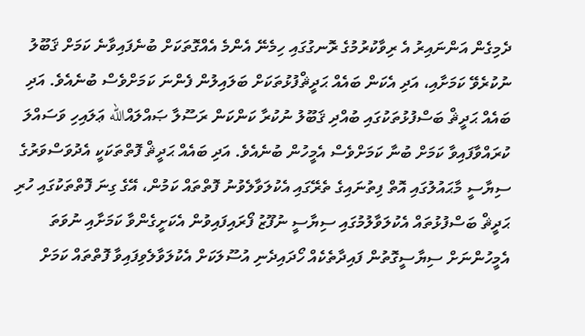ދެމިގެން އަންނައިރު އެ ރިވާކުރުމުގެ ރޮނގުގައި ހިމެނޭ އެންމެ އެއްގޮތަކަށް ބުނެފައިވާނެ ކަމަށް ޤަބޫލު ނުކުރެވޭ ކަމަށާއި، އަދި އެކަން ބައެއް ޙަދީޘްފުޅުތަކަށް ބަލައިލުން ފެންނަ ކަމަށްވެސް ބުނެއެވެ. އަދި ބައެއް ޙަދީޘް ބަސްފުޅުތަކުގައި ބުއްދި ޤަބޫލު ނުކުރާ ކަންކަން ރަސޫލާ ޞައްލައްالله ޢަލައިހި ވަސައްލަ ކުރައްވާފައިވާ ކަމަށް ބުނާ ކަމަށްވެސް އެމީހުން ބުނެއެވެ. އަދި ބައެއް ޙަދީޘް ފޮތްތަކަކީ އެދުވަސްވަރުގެ ސިޔާސީ މާޙައުލުގައި އޮތް ފިތުނައިގެ ތެރޭގައި އެކުލަވާލެވުނު ފޮތްތައް ކަމުން، އޭގެ ގިނަ ފޮތްތަކުގައި ހުރި ޙަދީޘް ބަސްފުޅުތައް އެކުލަވާލުމުގައި ސިޔާސީ ނުފޫޒު ފޯރައިފައިވުން އެކަށީގެންވާ ކަމަށާއި ނުވަތަ އެމީހުންނަށް ސިޔާސީގޮތުން ފައިދާތެކެއް ހޯދައިދެނި އުސޫލަކަށް އެކުލަވާލެވިފައިވާ ފޮތްތައް ކަމަށް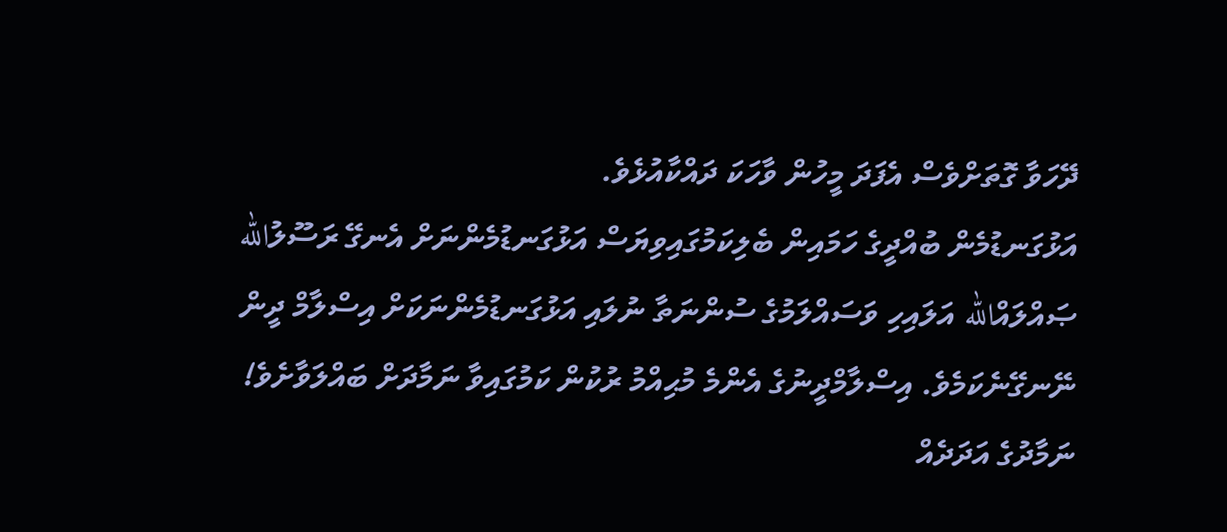ދޭހަވާ ގޮތަށްވެސް އެފަދަ މީހުން ވާހަކަ ދައްކާއުޅެވެ.
އަޅުގަނޑުމެން ބުއްދީގެ ހަމައިން ބެލިކަމުގައިވިޔަސް އަޅުގަނޑުމެންނަށް އެނގޭ ރަސޫލުالله ޞައްލައްالله އަލައިހި ވަސައްލަމުގެ ސުންނަތާ ނުލައި އަޅުގަނޑުމެންނަކަށް އިސްލާމް ދީން ނޭނގޭނެކަމެވެ. އިސްލާމްދީނުގެ އެންމެ މުޙިއްމު ރުކުން ކަމުގައިވާ ނަމާދަށް ބައްލަވާށެވެ! ނަމާދުގެ އަދަދެއް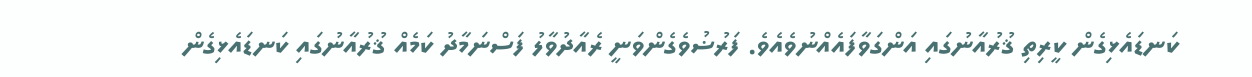ކަނޑައެޅިގެން ކީރިތި ޤުރުއާނުގައި އަންގަވާފައެއްނުވެއެވެ. ފަރުޟުވެގެންވަނީ ރެއާދުވާލު ފަސްނަމާދު ކަމެއް ޤުރުއާނުގައި ކަނޑައެޅިގެން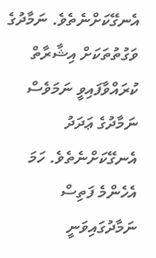އެނގޭކަށްނެތެވެ. ނަމާދުގެ ވަގުތުތަކަށް އިޝާރާތް ކުރައްވާފައިވީ ނަމަވެސް ނަމާދުގެ ޢަދަދު އެނގޭކަށްނެތެވެ. ހަމަ އެހެންމެ ފަތިސް ނަމާދުގައިވަނީ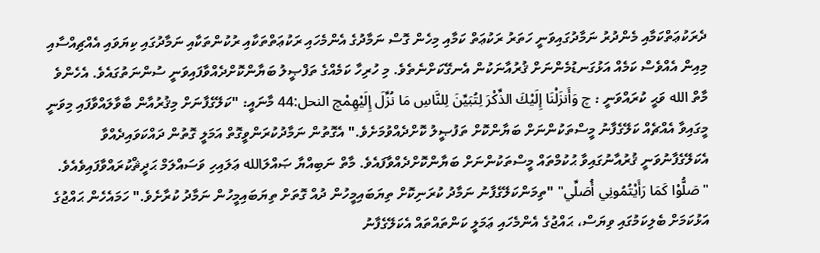ދެރަކުޢަތްކަމާއި މެންދުރު ނަމާދުގައިވަނީ ހަތަރު ރަކުޢަތް ކަމާއި މިހެން ގޮސް ނަމާދުގެ އެންމެހައި ރަކުޢަތްތަކާއި ރުކުންތަކާއި ނަމާދުގައި ކިޔަވައި އެއްޗިއްސާއި މިއިން އެއްވެސް ކަމެއް އަޅުގަނޑުމެންނަށް ޤުރުއާނަކުން އެނގޭކަށްނެތެވެ. މި ހުރިހާ ކަމެއްގެ ތަފްޞީލު ބަޔާންކޮށްދެއްވާފައިވަނީ ސުންނަތުގައެވެ. އެހެންވެ މާތް الله ވަޙީ ކުރައްވަނީ : چ وَأَنزَلْنَا إِلَيْكَ الذِّكْرَ لِتُبَيِّنَ لِلنَّاسِ مَا نُزِّلَ إِلَيْهِمْچ النحل:44 މާނައީ: "ކަލޭގެފާނަށް މިޤުރުއާން ބާވާލައްވާފައި މިވަނީ މީގައިވާ އެއްޗެއް ކަލޭގެފާނު މީސްތަކުންނަށް ބަޔާންކޮށް ތަފުޞީލު ކޮށްދެއްވުމަށެވެ." އެގޮތުން ނަމާދުކުރަންވީގޮތް އަމަލީ ގޮތުން ދައްކަވައިދެއްވާ އެކަލޭގެފާނުވަނީ ޤުރުއާނުގައިވާ ޙުކުމްތައް މީސްތަކުންނަށް ބަޔާންކޮށްދެއްވާފައެވެ. މާތް ނަބިއްޔާ ޞައްލަالله ޢަލައިހި ވަސައްލަމް ޙަދީޘްކުރައްވާފައިވެއެވެ. "صَلُّوْا كَمَا رَأَيْتُمُونِي أُصَلِّي" "ތިމަންކަލޭގެފާނު ނަމާދު ކުރަނިކޮށް ތިޔަބައިމީހުން ދުއް ގޮތަށް ތިޔަބައިމީހުން ނަމާދު ކުރާށެވެ." ހަމައެހެން ޙައްޖުގެ އަޅުކަމަށް ބެލިކަމުގައި ވިޔަސް، ޙައްޖުގެ އެންމެހައި ޢަމަލީ ކަންތައްތައް އެކަލޭގެފާނު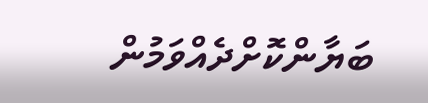ބަޔާންކޮށްދެއްވަމުން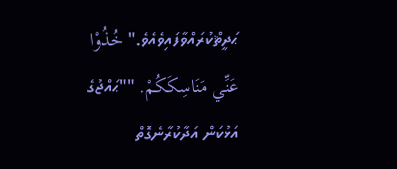ޙަދީޘްކުރައްވާފައިވެއެވެ." خُذُوْا عَنِّي مَنَاسِكَكُمْ. ""ޙައްޖުގެ އަޅުކަން އަދާކުރާނެގޮތް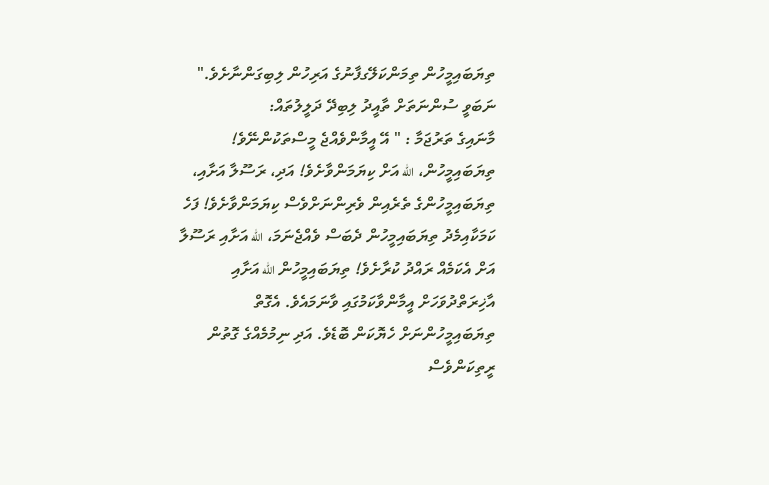ތިޔަބައިމީހުން ތިމަންކަލޭގފާނުގެ އަރިހުން ލިބިގަންނާށެވެ."
ނަބަވީ ސުންނަތަށް ތާއީދު ލިބިދޭ ދަލީލުތައް:
މާނައިގެ ތަރުޖަމާ : " އޭ އީމާންވެއްޖެ މީސްތަކުންނޭވެ! ތިޔަބައިމީހުން، الله އަށް ކިޔަމަންވާށެވެ! އަދި، ރަސޫލާ އަށާއި، ތިޔަބައިމީހުންގެ ތެރެއިން ވެރިންނަށްވެސް ކިޔަމަންވާށެވެ! ފަހެ ކަމަކާއިމެދު ތިޔަބައިމީހުން ދެބަސް ވެއްޖެނަމަ، الله އަށާއި ރަސޫލާ އަށް އެކަމެއް ރައްދު ކުރާށެވެ! ތިޔަބައިމީހުން الله އަށާއި އާޚިރަތްދުވަހަށް އީމާންވާކަމުގައި ވާނަމައެވެ. އެގޮތް ތިޔަބައިމީހުންނަށް ހެޔޮކަން ބޮޑެވެ. އަދި ނިމުމެއްގެ ގޮތުން ރީތިކަންވެސް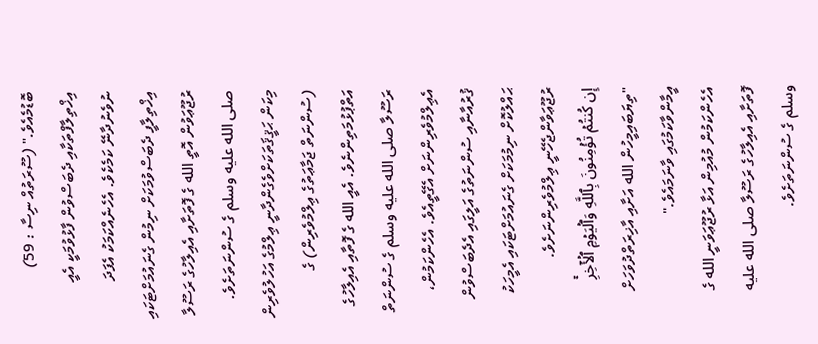ބޮޑުމެއެވެ." (ސޫރަތުއް ނިސާ : 59)
އިޚްތިލާފްތަކާއި ދެބަސްވުން ފާޅުވުމަކީ އެއީ ނުވެނުދާނޭ ކަމެކެވެ. އެހެނެއްކަމަކު އެފަދަ އިޚްތިލާފީ ދެބަސްވުމަކަށް ނިމުން ގެނައުމަށްޓަކައި ރުޖޫޢަވުން އޮތީ الله ގެ ފޮތަށާއި އެއިލާހުގެ ރަސޫލާ صلى الله عليه وسلم ގެ ސުންނަތަށެވެ. މިކަން ޙަޤީޤަތަކަށްވެގެންދާނީ ޢިލްމުގެ އަހުލުވެރިން (ސުންނަތް ޖަމާޢަތުގެ ޢިލްމުވެރިން) ގެ އަތްޕުޅުމަތިންނެވެ. އެއީ الله ގެ ފޮތާއި އެއިލާހުގެ ރަސޫލާ صلى الله عليه وسلم ގެ ސުންނަތް އެޢިލްމުވެރިންނަށް އެގޭތީއެވެ. އެހެންކަމުން، ޤުރުއާނާއި ސުންނަތުގެ އަލީގައި އެދެބަސްވުން ޙައްލުކޮށް ނިމުމަކަށް ގެނައުމަށްޓަކައި އެމީހަކު ރުޖޫޢަވާންޖެހޭނީ ޢިލްމުވެރިންނަށެވެ.
إِن كُنتُمۡ تُؤۡمِنُونَ بِٱللَّهِ وَٱلۡيَوۡمِ ٱلۡأٓخِرِۚ "ތިޔަބައިމީހުން الله އަށާއި އާޚިރަތްދުވަހަށް އީމާންވާކަމުގައި ވާނަމައެވެ."
އެހެންކަމުން މުއުމިން އަޅާ ރުޖޫޢަވަނީ الله ގެ ފޮތަށާއި އެއިލާހުގެ ރަސޫލާ صلى الله عليه وسلم ގެ ސުންނަތަށެވެ.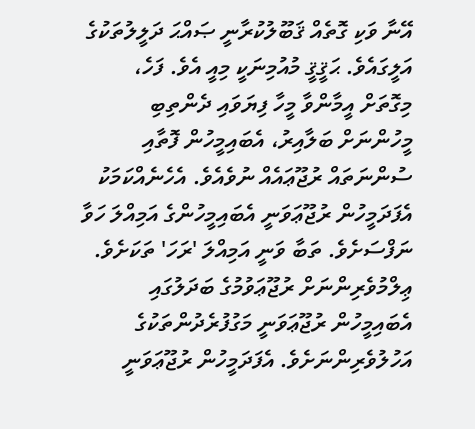އޭނާ ވަކި ގޮތެއް ޤަބޫލުކުރާނީ ޞައްޙަ ދަލީލުތަކުގެ އަލީގައެވެ. ޙަޤީޤީ މުއުމިނަކީ މިއީ އެވެ. ފަހެ، މިގޮތަށް އީމާންވާ މީހާ ފިޔަވައި ދެންތިބި މީހުންނަށް ބަލާއިރު، އެބައިމީހުން ފޮތާއި ސުންނަތައް ރުޖޫޢައެއް ނުވެއެވެ. އެހެނެއްކަމަކު އެފަދަމީހުން ރުޖޫޢަވަނީ އެބައިމީހުންގެ އަމިއްލަ ހަވާ ނަފްސަށެވެ. ތަބާ ވަނީ އަމިއްލަ 'ރަހަ' ތަކަށެވެ. ޢިލްމުވެރިންނަށް ރުޖޫޢަވުމުގެ ބަދަލުގައި އެބައިމީހުން ރުޖޫޢަވަނީ މަގުފުރެދުންތަކުގެ އަހުލުވެރިންނަށެވެ. އެފަދަމީހުން ރުޖޫޢަވަނީ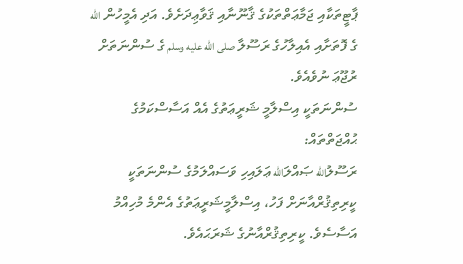ޕާޓީތަކާއި ޖަމާޢަތްތަކުގެ ޤާނޫނާއި ޤަވާޢިދަށެވެ. އަދި އެމީހުން الله ގެ ފޮތަށާއި އެއިލާހުގެ ރަސޫލާ صلى الله عليه وسلم ގެ ސުންނަތަށް ރުޖޫޢަ ނުވެއެވެ.
ސުންނަތަކީ އިސްލާމީ ޝަރީޢަތުގެ އެއް އަސާސްކަމުގެ ޙުއްޖަތްތައް:
ރަސޫލުالله ޞައްލަالله ޢަލައިހި ވަސައްލަމުގެ ސުންނަތަކީ ކީރިތިޤުރްއާނަށް ފަހު، އިސްލާމީޝަރީޢަތުގެ އެންމެ މުހިއްމު އަސާސެވެ. ކީރިތިޤުރްއާނުގެ ޝަރަޙައެވެ.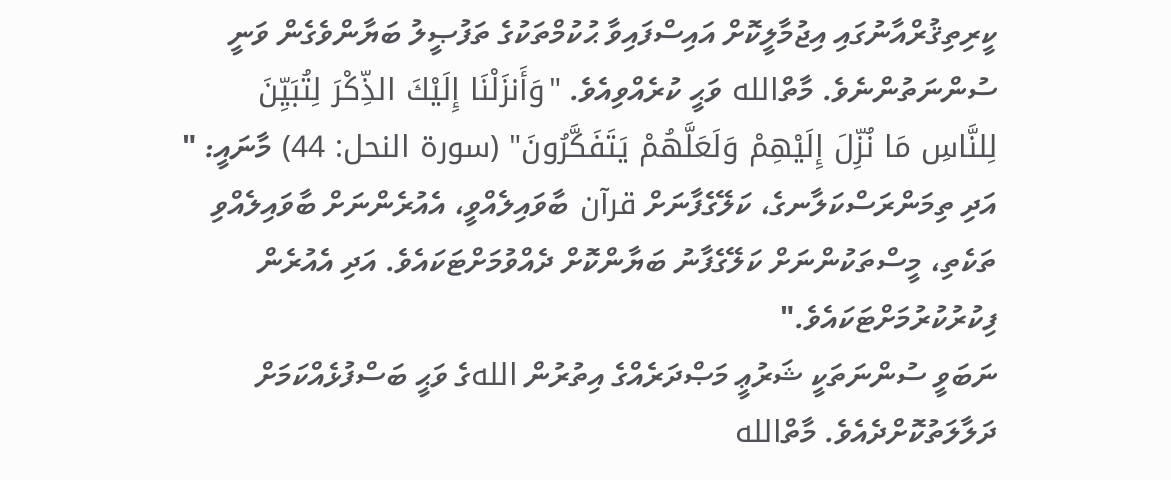ކީރިތިޤުރްއާނުގައި އިޖުމާލީކޮށް އައިސްފައިވާ ޙުކުމްތަކުގެ ތަފުޞީލު ބަޔާންވެގެން ވަނީ ސުންނަތުންނެވެ. މާތްالله ވަޙީ ކުރެއްވިއެވެ. "وَأَنزَلْنَا إِلَيْكَ الذِّكْرَ‌ لِتُبَيِّنَ لِلنَّاسِ مَا نُزِّلَ إِلَيْهِمْ وَلَعَلَّهُمْ يَتَفَكَّرُ‌ونَ" (سورة النحل: 44) މާނައީ: " އަދި ތިމަންރަސްކަލާނގެ، ކަލޭގެފާނަށް قرآن ބާވައިލެއްވީ، އެއުރެންނަށް ބާވައިލެއްވި ތަކެތި، މީސްތަކުންނަށް ކަލޭގެފާނު ބަޔާންކޮށް ދެއްވުމަށްޓަކައެވެ. އަދި އެއުރެން ފިކުރުކުރުމަށްޓަކައެވެ."
ނަބަވީ ސުންނަތަކީ ޝަރުޢީ މަޞްދަރެއްގެ އިތުރުން اللهގެ ވަޙީ ބަސްފުޅެއްކަމަށް ދަލާލަތުކޮށްދެއެވެ. މާތްالله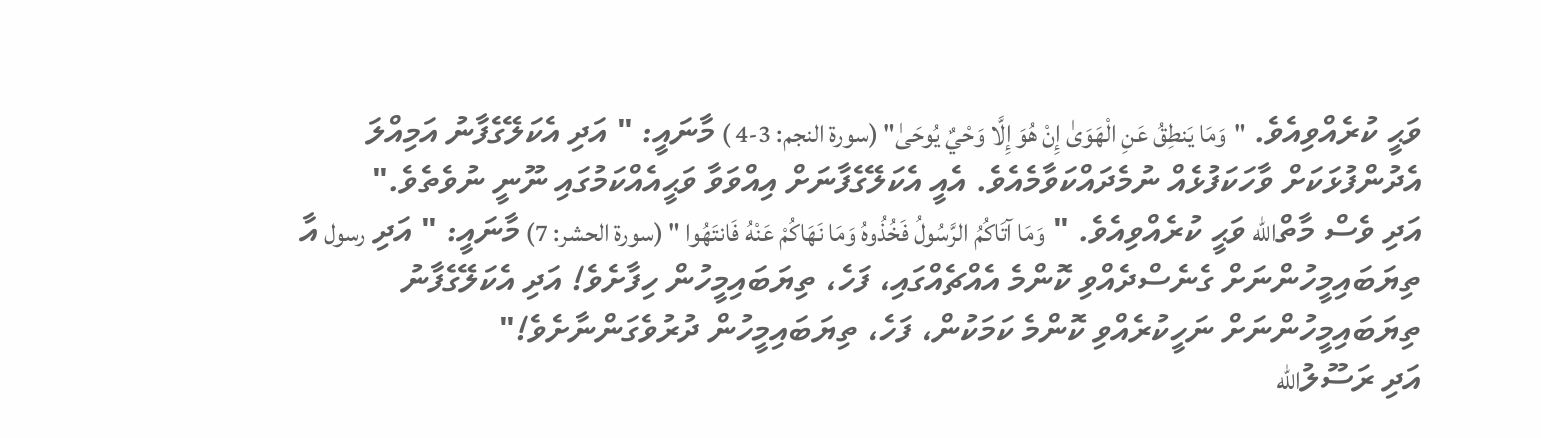ވަޙީ ކުރެއްވިއެވެ. "وَمَا يَنطِقُ عَنِ الْهَوَىٰ إِنْ هُوَ إِلَّا وَحْيٌ يُوحَىٰ" (سورة النجم: 3-4 ) މާނައީ: " އަދި އެކަލޭގެފާނު އަމިއްލަ އެދުންފުޅަކަށް ވާހަކަފުޅެއް ނުމެދައްކަވާމެއެވެ. އެއީ އެކަލޭގެފާނަށް އިއްވަވާ ވަޙީއެއްކަމުގައި ނޫނީ ނުވެތެވެ."
އަދި ވެސް މާތްالله ވަޙީ ކުރެއްވިއެވެ. " وَمَا آتَاكُمُ الرَّ‌سُولُ فَخُذُوهُ وَمَا نَهَاكُمْ عَنْهُ فَانتَهُوا " (سورة الحشر: 7) މާނައީ: " އަދި رسول އާ ތިޔަބައިމީހުންނަށް ގެނެސްދެއްވި ކޮންމެ އެއްޗެއްގައި، ފަހެ، ތިޔަބައިމީހުން ހިފާށެވެ! އަދި އެކަލޭގެފާނު ތިޔަބައިމީހުންނަށް ނަހީކުރެއްވި ކޮންމެ ކަމަކުން، ފަހެ، ތިޔަބައިމީހުން ދުރުވެގަންނާށެވެ!"
އަދި ރަސޫލުالله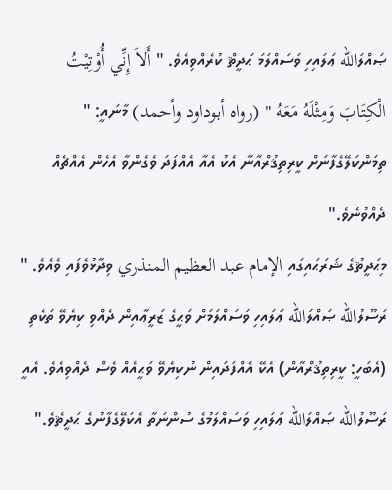ޞައްލަالله ޢަލައިހި ވަސައްލަމަ ޙަދީޘް ކުރެއްވިއެވެ. " أَلاَ إِنِّي أُوْتِيْتُ الْكِتَابَ وَمِثْلَهُ مَعَهُ " (رواه أبوداود وأحمد) މާނައީ: " ތިމަންކަލޭގެފާނަށް ކީރިތިޤުރްއާނާ އެކު އެއާ އެއްފަދަ ވެގެންވާ އެހެން އެއްޗެއް ދެއްވުނެވެ."
މިޙަދީޘުގެ ޝަރަޙައިގައި الإمام عبد العظيم المنذري ވިދާޅުވެފައި ވެއެވެ. " ރަސޫލުالله ޞައްލަالله ޢަލައިހި ވަސައްލަމަށް ވަޙީގެ ޒަރީޢާއިން ދެއްވި ކިޔެވޭ ތަކެތި (އެބަހީ: ކީރިތިޤުރްއާން) އެކޭ އެއްފަދައިން ނުކިޔެވޭ ވަޙީއެއް ވެސް ދެއްވިއެވެ. އެއީ ރަސޫލުالله ޞައްލަالله ޢަލައިހި ވަސައްލަމުގެ ސުންނަތާ އެކަލޭގެފާނުގެ ޙަދީޘެވެ."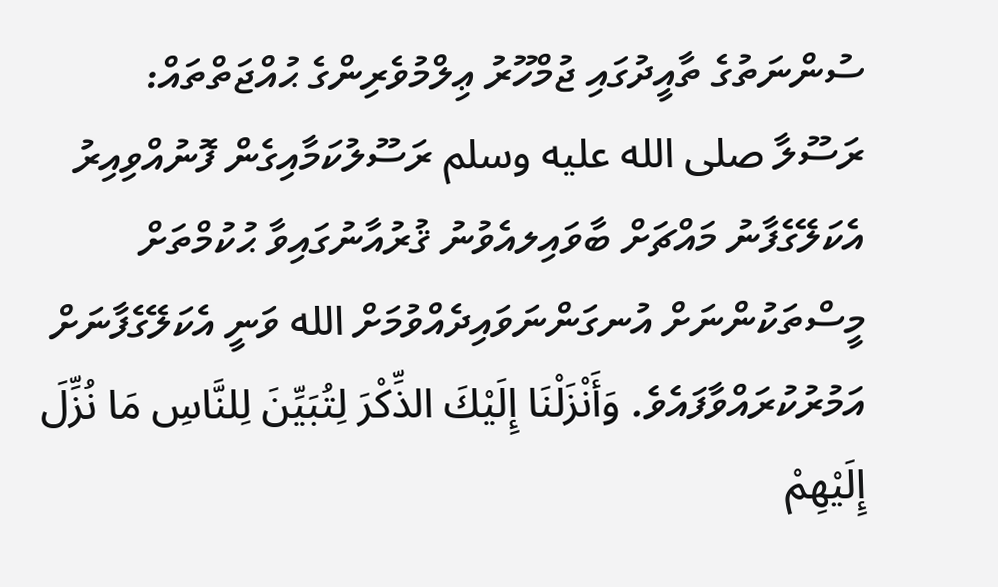ސުންނަތުގެ ތާއީދުގައި ޖުމްހޫރު ޢިލްމުވެރިންގެ ޙުއްޖަތްތައް:
ރަސޫލާ صلى الله عليه وسلم ރަސޫލުކަމާއިގެން ފޮނުއްވިއިރު އެކަލޭގެފާނު މައްޗަށް ބާވައިލއެވުނު ޤުރުއާނުގައިވާ ޙުކުމްތަށް މީސްތަކުންނަށް އުނގަންނަވައިދެއްވުމަށް الله ވަނީ އެކަލޭގެފާނަށް އަމުރުކުރައްވާފައެވެ. وَأَنْزَلْنَا إِلَيْكَ الذِّكْرَ لِتُبَيِّنَ لِلنَّاسِ مَا نُزِّلَ إِلَيْهِمْ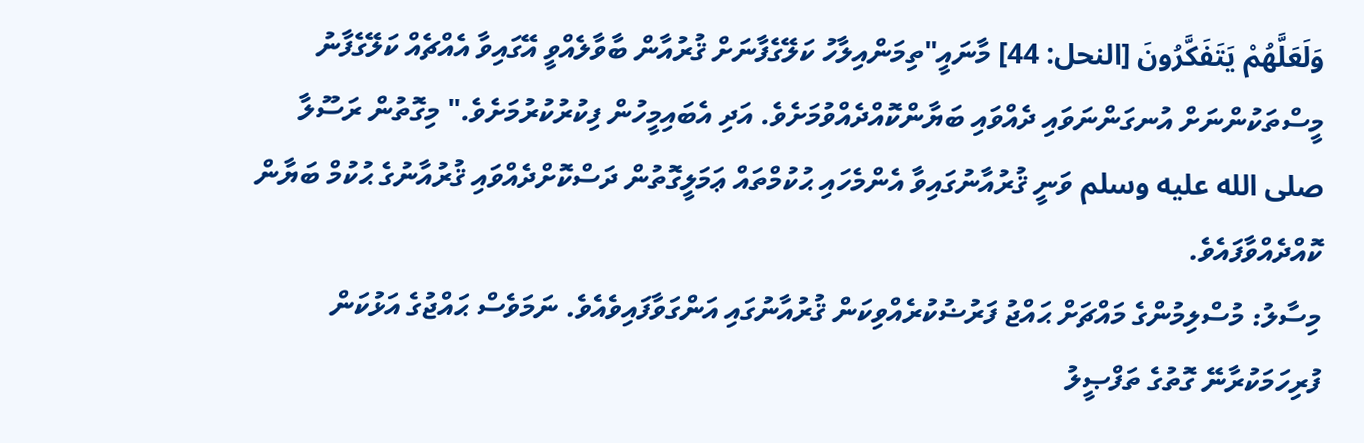وَلَعَلَّهُمْ يَتَفَكَّرُونَ [النحل: 44] މާނައީ"ތިމަންއިލާހު ކަލޭގެފާނަށް ޤުރުއާން ބާވާލެއްވީ އޭގައިވާ އެއްޗެއް ކަލޭގެފާނު މީސްތަކުންނަށް އުނގަންނަވައި ދެއްވައި ބަޔާންކޮއްދެއްވުމަށެވެ. އަދި އެބައިމީހުން ފިކުރުކުރުމަށެވެ." މިގޮތުން ރަސޫލާ صلى الله عليه وسلم ވަނީ ޤުރުއާނުގައިވާ އެންމެހައި ޙުކުމްތައް ޢަމަލީގޮތުން ދަސްކޮށްދެއްވައި ޤުރުއާނުގެ ޙުކުމް ބަޔާން ކޮއްދެއްވާފައެވެ.
މިސާލު: މުސްލިމުންގެ މައްޗަށް ޙައްޖު ފަރުޟުކުރެއްވިކަން ޤުރުއާނުގައި އަންގަވާފައިވެއެވެ. ނަމަވެސް ޙައްޖުގެ އަޅުކަން ފުރިހަމަކުރާނޭ ގޮތުގެ ތަފްޞީލު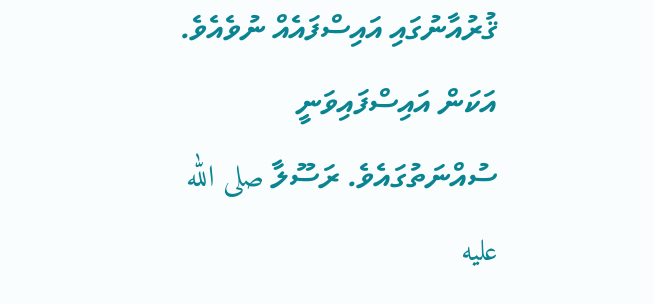ޤުރުއާނުގައި އައިސްފައެއް ނުވެއެވެ. އަކަން އައިސްފައިވަނީ ސުއްނަތުގައެވެ. ރަސޫލާ صلى الله عليه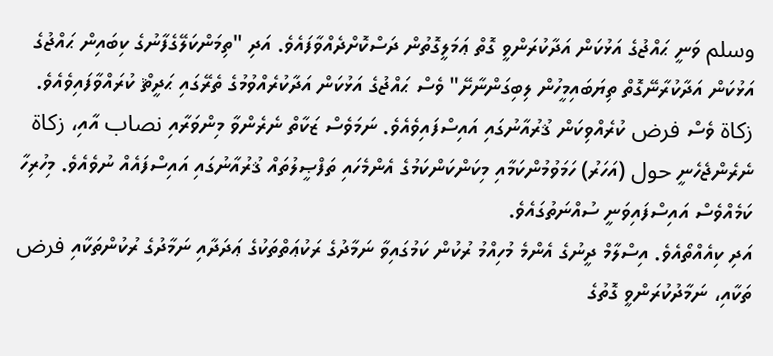وسلم ވަނީ ޙައްޖުގެ އަޅުކަން އަދާކުރަންވީ ގޮތް ޢަމަލީގޮތުން ދަސްކޮށްދެއްވާފައެވެ. އަދި "ތިމަންކަލޭގެފާނުގެ ކިބައިން ޙައްޖުގެ އަޅުކަން އަދާކުރާނޭގޮތް ތިޔަބައިމީހުން ލިބިގަންނާށޭ" ވެސް ޙައްޖުގެ އަޅުކަން އަދާކުރެއްވުމުގެ ތެރޭގައި ޙަދީޘް ކުރައްވާފައިވެއެވެ.
زكاة ވެސް فرض ކުރެއްވިކަން ޤުރުއާނުގައި އައިސްފައިވެއެވެ. ނަމަވެސް ޒަކާތް ނެރެންވާ މިންވަރާއި نصاب އާއި، زكاة ނެރެންޖެހެނީ حول (އަހަރު) ހަމަވުމުންކަމާއި މިކަންކަންކަމުގެ އެންމެހައި ތަފްޞީލުތައް ޤުރުއާނުގައި އައިސްފައެއް ނުވެއެވެ. މިހުރިހާ ކަމެއްވެސް އައިސްފައިވަނީ ސުއްނަތުގައެވެ.
އަދި ކިއެއްތޯއެވެ. އިސްލާމް ދީނުގެ އެންމެ މުހިއްމު ރުކުން ކަމުގައިވާ ނަމާދުގެ ރަކުޢަތްތަކުގެ ޢަދަދާއި ނަމާދުގެ ރުކުންތަކާއި فرض ތަކާއި، ނަމާދުކުރަންވީ ގޮތުގެ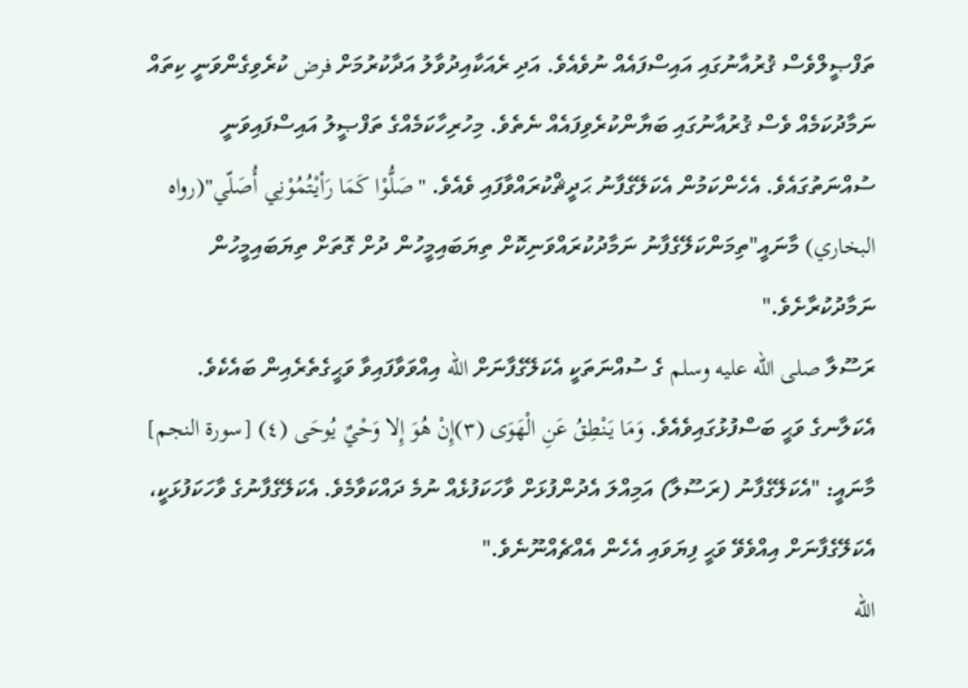ތަފްޞީލްވެސް ޤުރުއާނުގައި އައިސްފައެއް ނުވެއެވެ. އަދި ރެއަކާއިދުވާލު އަދާކުރުމަށް فرض ކުރެވިގެންވަނީ ކިތައް ނަމާދުކަމެއް ވެސް ޤުރުއާނުގައި ބަޔާންކުރެވިފައެއް ނެތެވެ. މިހުރިހާކަމެއްގެ ތަފްޞީލު އައިސްފައިވަނީ ސުއްނަތުގައެވެ. އެހެންކަމުން އެކަލޭގެފާނު ޙަދީޘްކުރައްވާފައި ވެއެވެ. "صَلُّوْا كَمَا رَأيْتُمُوْنِي أُصَلّي"(رواه البخاري) މާނައީ"ތިމަންކަލޭގެފާނު ނަމާދުކުރައްވަނިކޮށް ތިޔަބައިމީހުން ދުށް ގޮތަށް ތިޔަބައިމީހުން ނަމާދުކުރާށެވެ."
ރަސޫލާ صلى الله عليه وسلم ގެ ސުއްނަތަކީ އެކަލޭގެފާނަށް الله އިއްވަވާފައިވާ ވަޙީގެތެރެއިން ބައެކެވެ. އެކަލާނގެ ވަޙީ ބަސްފުޅުގައިވެއެވެ. وَمَا يَنْطِقُ عَنِ الْهَوَى (٣)إِنْ هُوَ إِلا وَحْيٌ يُوحَى (٤) [سورة النجم] މާނައީ: "އެކަލޭގެފާނު (ރަސޫލާ) އަމިއްލަ އެދުންފުޅަށް ވާހަކަފުޅެއް ނުމެ ދައްކަވާމެވެ. އެކަލޭގެފާނުގެ ވާހަކަފުޅަކީ، އެކަލޭގެފާނަށް އިއްވެވޭ ވަޙީ ފިޔަވައި އެހެން އެއްޗެއްނޫނެވެ."
الله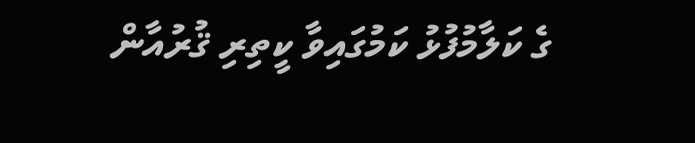ގެ ކަލާމުފުޅު ކަމުގައިވާ ކީތިރި ޤުރުއާން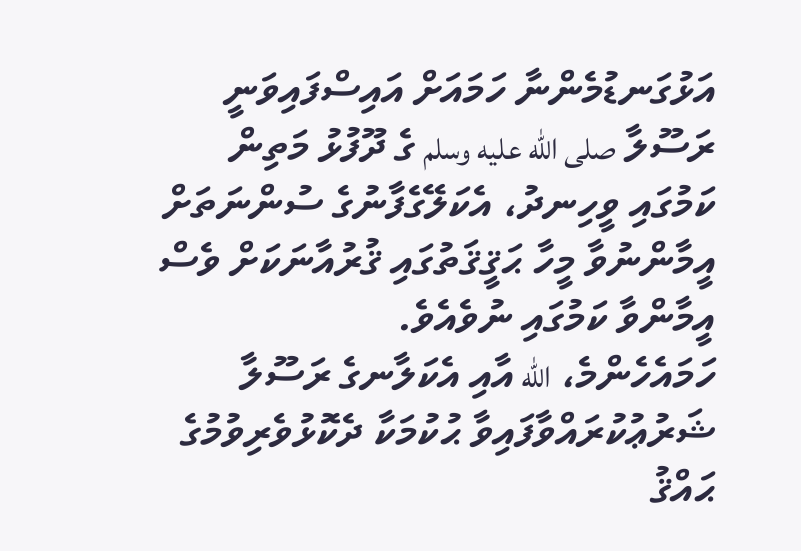އަޅުގަނޑުމެންނާ ހަމައަށް އައިސްފައިވަނީ ރަސޫލާ صلى الله عليه وسلم ގެ ދޫފުޅު މަތިން ކަމުގައި ވީހިނދު، އެކަލޭގެފާނުގެ ސުންނަތަށް އީމާންނުވާ މީހާ ޙަޤީޤަތުގައި ޤުރުއާނަކަށް ވެސް އީމާންވާ ކަމުގައި ނުވެއެވެ.
ހަމައެހެންމެ، الله އާއި އެކަލާނގެ ރަސޫލާ ޝަރުޢުކުރައްވާފައިވާ ޙުކުމަކާ ދެކޮޅުވެރިވުމުގެ ޙައްޤު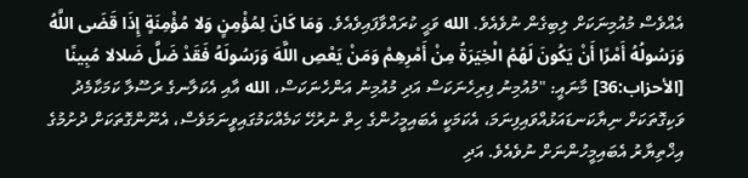އެއްވެސް މުއުމިނަކަށް ލިބިގެން ނުވެއެވެ. الله ވަޙީ ކުރައްވާފައިވެއެވެ. وَمَا كَانَ لِمُؤْمِنٍ وَلا مُؤْمِنَةٍ إِذَا قَضَى اللَّهُ وَرَسُولُهُ أَمْرًا أَنْ يَكُونَ لَهُمُ الْخِيَرَةُ مِنْ أَمْرِهِمْ وَمَنْ يَعْصِ اللَّهَ وَرَسُولَهُ فَقَدْ ضَلَّ ضَلالا مُبِينًا [الأحزاب:36] މާނައީ: "މުއުމިނު ފިރިހެނަކަސް އަދި މުއުމިނު އަންހެނަކަސް، الله އާއި އެކަލާނގެ ރަސޫލާ ކަމަކާމެދު ވަކިގޮތަކަށް ނިޔާކަނޑައަޅުއްވައިފިނަމަ، އެކަމަކީ އެބައިމީހުންގެ ހިތް ނުރުހޭ ކަމެއްކަމުގައިވީނަމަވެސް، އެނޫންގޮތަކަށް ދުށުމުގެ އިޚްތިޔާރު އެބައިމީހުންނަށް ނުވެއެވެ. އަދި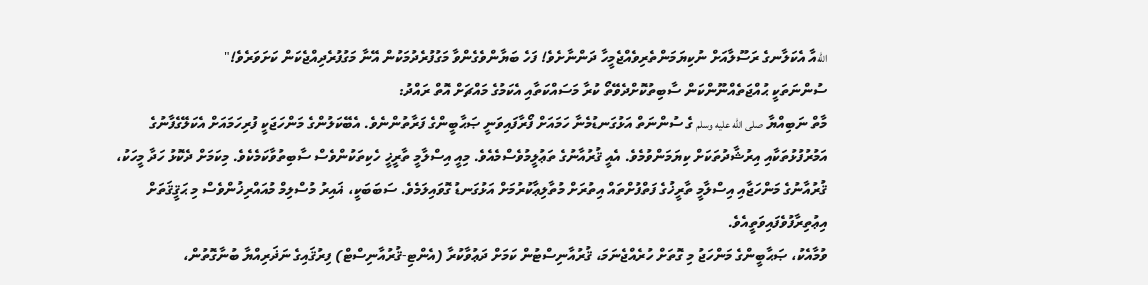اللهއާ އެކަލާނގެ ރަސޫލާއަށް ނުކިޔަމަންތެރިވެއްޖެމީހާ ދަންނާށެވެ! ފަހެ ބަޔާންވެގެންވާ މަގުފުރެދުމަކުން އޭނާ މަގުފުރެދިއްޖެކަން ކަށަވަރެވެ!"
ސުންނަތަކީ ޙުއްޖަތެއްނޫންކަން ސާބިތުކޮށްދެވޭތޯ ކުރާ މަސައްކަތާއި އެކަމުގެ މައްޗަށް އޮތް ރައްދު:
މާތް ނަބިއްޔާ صلى الله عليه وسلم ގެ ސުންނަތް އަޅުގަނޑުމެނާ ހަމައަށް ފޯރާފައިވަނީ ޞަޙާބީންގެ ފަރާތުންނެވެ. އެބޭކަލުންގެ މަންހަޖަކީ ފުރިހަމައަށް އެކަލޭގެފާނުގެ އަމުރުފުޅުތަކާއި އިރުޝާދުތަކަށް ކިޔަމަންވުމެވެ. އެއީ ޤުރުއާނުގެ ތަޢުލީމުވެސްމެއެވެ. މިއީ އިސްލާމީ ތާރީޚީ ހެކިތަކުންވެސް ސާބިތުވާކަމެކެވެ. މިކަމަށް ދެކޮޅު ހަދާ މީހަކު، ޤުރުއާނުގެ މަންހަޖާއި އިސްލާމީ ތާރީޚުގެ ފަތްފުށްތައް އިތުރަށް މުތާލިޢާކުރުމަށް އަޅުގަނޑު ގޮވައިލަމެވެ. ސަބަބަކީ، ޣައިރު މުސްލިމް މުއައްރިޚުންވެސް މި ޙަޤީޤަތަށް އިޢުތިރާފުވެފައިވަތީއެވެ.
ވުމާއެކު، ޞަޙާބީންގެ މަންހަޖު މި ގޮތަށް ހުރެއްޖެނަމަ، ޤުރުއާނިސްޓުން ކަމަށް ދަޢުވާކުރާ (އެންޓި-ޤުރުއާނިސްޓް) ފިރުޤައިގެ ނަޛަރިއްޔާ ބުނާގޮތުން،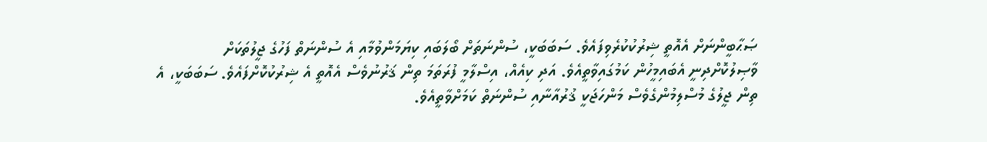ޞަޙާބީންނަށް އެއޮތީ ޝިރުކުކުރެވިފައެވެ. ސަބަބަކީ، ސުންނަތަށް ބޯލަބައި ކިޔަމަންވުމާއި އެ ސުންނަތް ފަހުގެ ޖީލުތަކަށް ވާޞިލުކޮށްދިނީ އެބައިމީހުން ކަމުގައިވާތީއެވެ. އަދި ކިއެއް، އިސްލާމީ ފުރަތަމަ ތިން ޤަރުނުވެސް އެއޮތީ އެ ޝިރުކުކޮށްފައެވެ. ސަބަބަކީ، އެ ތިން ޖީލުގެ މުސްލިމުންގެވެސް މަންހަޖަކީ ޤުރުއާނާއި ސުންނަތް ކަމަށްވާތީއެވެ.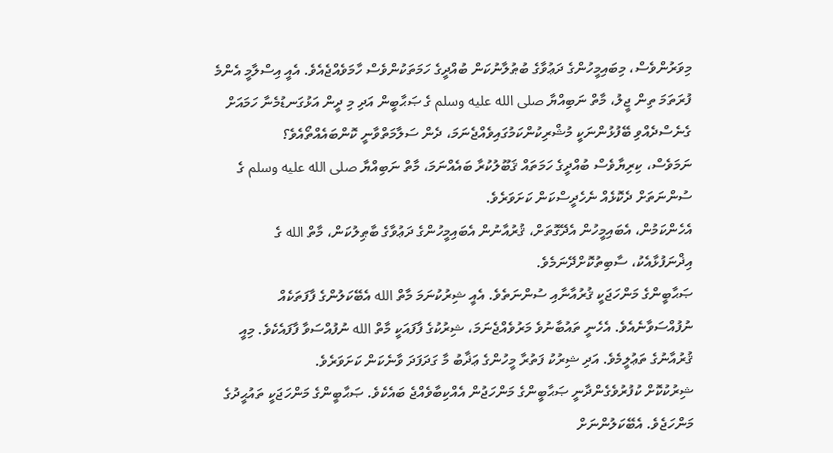މިވަރުންވެސް، މިބައިމީހުންގެ ދަޢުވާގެ ބުޠުލާނުކަން ބުއްދީގެ ހަމަތަކުންވެސް ހާމަވެއްޖެއެވެ. އެއީ އިސްލާމީ އެންމެ ފުރަތަމަ ތިން ޖީލު، މާތް ނަބިއްޔާ صلى الله عليه وسلم ގެ ޞަޙާބީން އަދި މި ދީން އަޅުގަނޑުމެނާ ހަމައަށް ގެނެސްދެއްވި ބޭފުޅުންނަކީ މުޝްރިކުންކަމުގައިވެއްޖެނަމަ، ދެން ސަލާމަތްވާނީ ކޮންބައެއްތޯއެވެ؟
ނަމަވެސް، ކިރިޔާވެސް ބުއްދީގެ ހަމަތައް ޤަބޫލުކުރާ ބައެއްނަމަ، މާތް ނަބިއްޔާ صلى الله عليه وسلم ގެ ސުންނަތަށް ދެކޮޅެއް ނެހެދީސްކަން ކަށަވަރެވެ.
އެހެންކަމުން، އެބައިމީހުން އެދޭގޮތަށް، ޤުރުއާނުން އެބައިމީހުންގެ ދަޢުވާގެ ބާޠިލުކަން، މާތް الله ގެ އިޛްނަފުޅާއެކު، ސާބިތުކޮށްދޭނަމެވެ.
ޞަޙާބީންގެ މަންހަޖަކީ ޤުރުއާނާއި ސުންނަތެވެ. އެއީ ޝިރުކުނަމަ މާތް الله އެބޭކަލުންގެ ފާފަތަކެއް ނުފުއްސަވާނެއެވެ. އެހެނީ ތައުބާނުވެ މަރުވެއްޖެނަމަ، ޝިރުކުގެ ފާފައަކީ މާތް الله ނުފުއްސަވާ ފާފައެކެވެ. މިއީ ޤުރުއާނުގެ ތަޢުލީމެވެ. އަދި ޝިރުކު ފަތުރާ މީހުންގެ ޢަޛާބު މާ ގަދަފަދަ ވާނެކަން ކަށަވަރެވެ.
ޝިރުކުކޮށް ކުފުރުވެގެންދާނީ ޞަޙާބީންގެ މަންހަޖުން އެއްކިބާވެއްޖެ ބައެކެވެ. ޞަޙާބީންގެ މަންހަޖަކީ ތައުޙީދުގެ މަންހަޖެވެ. އެބޭކަލުންނަށް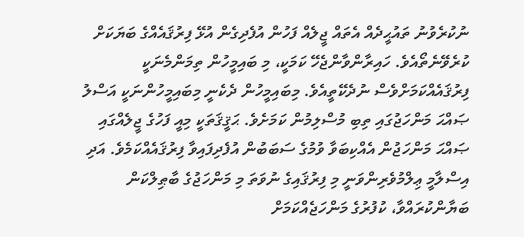ނުކުރެވުނު ތައުޙީދެއް އެތައް ޖީލެއް ފަހުން އުފެދިގެން އުޅޭ ފިރުޤައެއްގެ ބަޔަކަށް ކުރެވޭނެތޯއެވެ. ހައިރާންވާންޖެހޭ ކަމަކީ، މި ބައިމީހުން ތިމަންމެނަކީ ފިރުޤައެއްކަމަށްވެސް ނުދެކޭތީއެވެ. މިބައިމީހުން ދެކެނީ މިބައިމީހުންނަކީ އަސްލު ޞައްޙަ މަންހަޖުގައި ތިބި މުސްލިމުން ކަމަށެވެ. ޙަޤީޤަތަކީ މިއީ ފަހުގެ ޖީލެއްގައި ޞައްޙަ މަންހަޖުން އެއްކިބަވާ ވުމުގެ ސަބަބުން އުފެދިފައިވާ ފިރުޤައެއްކަމެވެ. އަދި އިސްލާމީ ޢިލްމުވެރިންވަނީ މި ފިރުޤައިގެ ނުވަތަ މި މަންހަޖުގެ ބާޠިލްކަން ބަޔާންކުރައްވާ، ކުފުރުގެ މަންހަޖެއްކަމަށް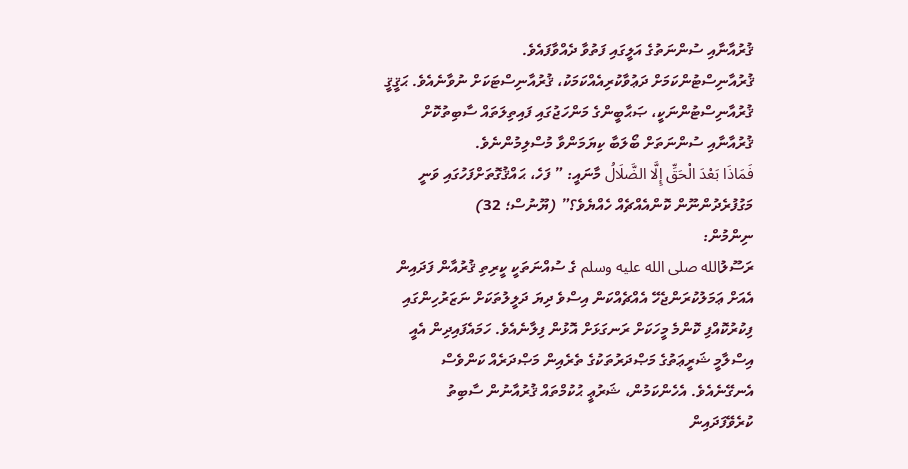ޤުރުއާނާއި ސުންނަތުގެ އަލީގައި ފަތުވާ ދެއްވާފައެވެ.
ޤުރުއާނިސްޓުންކަމަށް ދަޢުވާކުރިއެއްކަމަކު، ޤުރުއާނިސްޓަކަށް ނުވާނެއެވެ. ޙަޤީޤީ ޤުރުއާނިސްޓުންނަކީ، ޞަޙާބީންގެ މަންހަޖުގައި ފައިތިލަތައް ސާބިތުކޮށް ޤުރުއާނާއި ސުންނަތަށް ބޯލަބާ ކިޔަމަންވާ މުސްލިމުންނެވެ.
فَمَاذَا بَعْدَ الْحَقِّ إِلَّا الضَّلَالُ މާނައީ: ” ފަހެ، ޙައްޤުގޮތަށްފަހުގައި ވަނީ މަގުފުރެދުންނޫން ކޮންއެއްޗެއް ހެއްޔެވެ؟” (ޔޫނުސް؛ 32)
ނިންމުން:
ރަސޫލުالله صلى الله عليه وسلم ގެ ސުއްނަތަކީ ކީރިތި ޤުރުއާން ފަދައިން އެއަށް ޢަމަލުކުރަންޖެހޭ އެއްޗެއްކަން އިސްވެ ދިޔަ ދަލީލުތަކަށް ނަޒަރުހިންގައި ފިކުރުކޮއްފި ކޮންމެ މީހަކަށް ރަނގަޅަށް އޮޅުން ފިލާނެއެވެ. ހަމައެފައިދިން އެއީ އިސްލާމީ ޝަރީޢަތުގެ މަޞްދަރުތަކުގެ ތެރެއިން މަޞްދަރެއް ކަންވެސް އެނގޭނެއެވެ. އެހެންކަމުން، ޝަރުޢީ ޙުކުމްތައް ޤުރުއާނުން ސާބިތު ކުރެވޭފަދައިން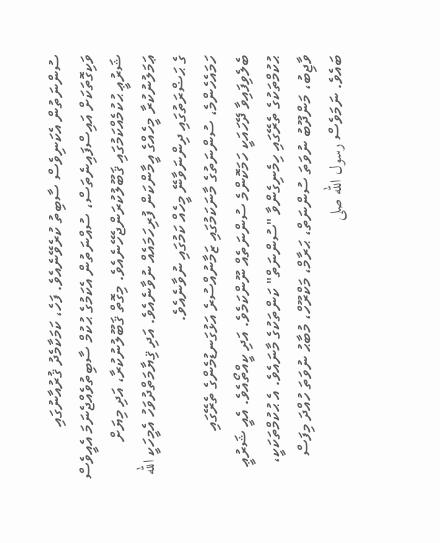ސުންނަތުން އެކަނިވެސް ސާބިތު ކުރެވޭނެއެވެ. ފަހެ، ކަމަކާމެދު ޤުރުއާނުގައި ވަކިގޮތަކަށް އައިސްފައިނެތަސް، ސުއްނަތުން އެކަމުގެ ޙުކުމް ސާބިތުވެއްޖެނަމަ އެއީވެސް ޝަރުޢީ ޙުކުމެއްކަމުގައި ޤަބޫލުކުރަންޖެހޭނެއެވެ. މިގޮތް ޤަބޫލުނުކުރާ، އަދި މިޔަށް ޢަމަލުނުކުރާ މީހެއްގެ އީމާންކަން ފުރިހަމައެއް ނުވާނެއެވެ. އަދި ޤިޔާމަތްދުވަހު އެމީހަކީ الله ގެ ޙަޟްރަތުގައި ދިންނަވާނޭ މީހެއް ކަމުގައި ނުވާނެއެވެ.
ހަމައެހެންމެ، ސުންނަތުގެ މާނަކަމުގައި ޒަމާނުއްސުރެ އަޅުގަނޑުމެންގެ ތެރޭގައި ބެލެވިފައިވާ ދޭހައަކީ ހަމަކޮންމެ ސުންނަތެއް ނޫންކަމެވެ. އަދި ކީއްތޯއެވެ. އެއީ ޝަރުޢީ ޙުކުމްތަކުގެ ތެރޭގައި ހިމެނިގެންވާ "ސުންނަތް" ކަންތަކުގެ މާނައެވެ. އެ ޙުކުމްތަކަކީ، ވާޖިބު، މަންދޫބު ނުވަތަ ސުންނަތް، ޙަރާމް، މަކްރޫހް، މުބާޙު ނުވަތަ ހުއްދަ މިފަސް ބައެވެ. ނަމަވެސް رسول الله صلى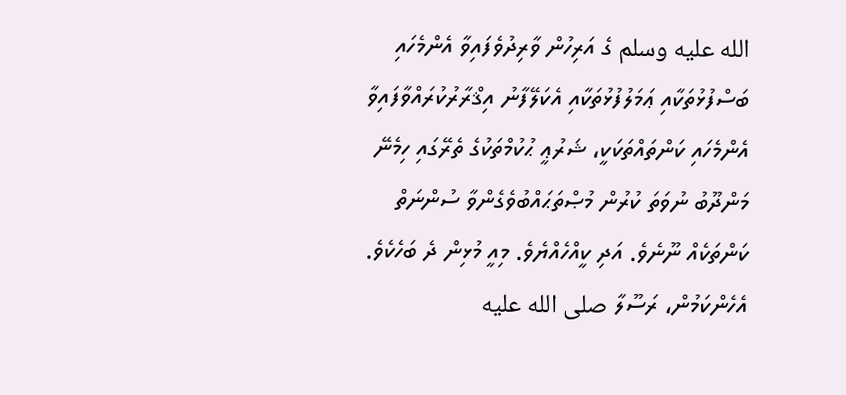الله عليه وسلم ގެ އަރިހުން ވާރިދުވެފައިވާ އެންމެހައި ބަސްފުޅުތަކާއި ޢަމަލުފުޅުތަކާއި އެކަލޭފާނު އިޤްރާރުކުރައްވާފައިވާ އެންމެހައި ކަންތައްތަކަކީ، ޝަރުޢީ ޙުކުމްތަކުގެ ތެރޭގައި ހިމެނޭ މަންދޫބު ނުވަތަ ކުރުން މުޞްތަޙައްބުވެގެންވާ ސުންނަތް ކަންތަކެއް ނޫނެވެ. އަދި ކީއްހެއްޔެވެ. މިއީ މުޅިން ދެ ބަހެކެވެ.
އެހެންކަމުން، ރަސޫލާ صلى الله عليه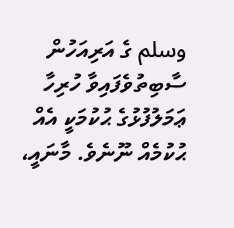وسلم ގެ އަރިއަހުން ސާބިތުވެފައިވާ ހުރިހާ ޢަމަލުފުޅުގެ ޙުކުމަކީ އެއް ޙުކުމެއް ނޫނެވެ. މާނައީ،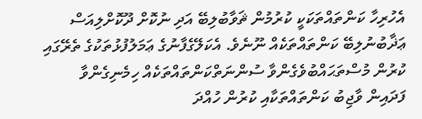އެހުރިހާ ކަންތައްތަކަކީ ކުރުމުން ޘަވާބުލިބޭ އަދި ނުކޮށް ދޫކޮށްލިއަސް ޢަޛާބުނުލިބޭ ކަންތައްތަކެއް ނޫނެވެ. އެކަލޭގެފާނުގެ ޢަމަލުފުޅުތަކުގެ ތެރޭގައި ކުރުން މުސްތަޙައްބުވެގެންވާ ސުންނަތްކަންތައްތަކެއް ހިމެނިގެންވާ ފަދައިން ވާޖިބު ކަންތައްތަކާއި ކުރުން ހުއްދަ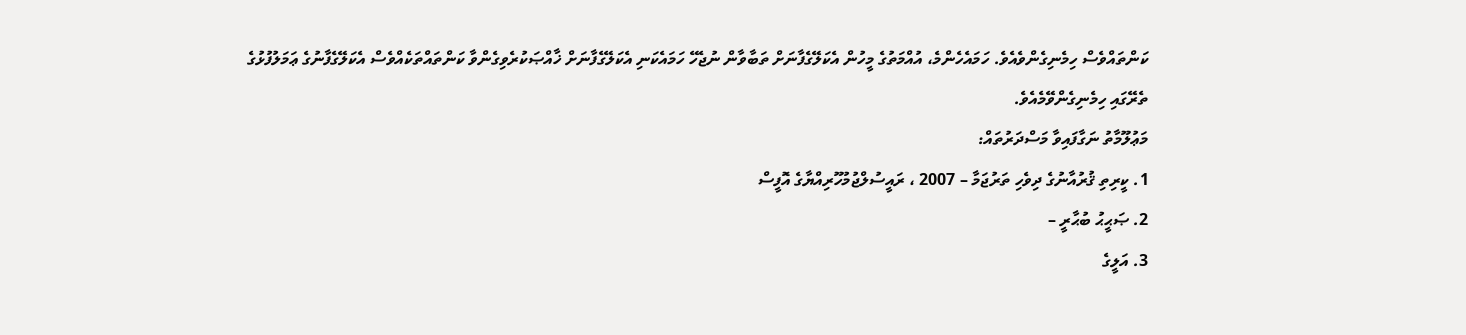ކަންތައްވެސް ހިމެނިގެންވެއެވެ. ހަމައެހެންމެ، އުއްމަތުގެ މީހުން އެކަލޭގެފާނަށް ތަބާވާން ނުޖެހޭ ހަމައެކަނި އެކަލޭގެފާނަށް ޚާއްޞަކުރެވިގެންވާ ކަންތައްތަކެއްވެސް އެކަލޭގެފާނުގެ ޢަމަލުފުޅުގެ ތެރޭގައި ހިމެނިގެންވޭމެއެވެ.
މަޢުލޫމާތު ނަގާފައިވާ މަސްދަރުތައް:
1. ކީރިތި ޤުރުއާނުގެ ދިވެހި ތަރުޖަމާ – 2007 ، ރައީސުލްޖުމުހޫރިއްޔާގެ އޮފީސް
2. ޞަޙީޙު ބުޙާރީ –
3. އަލީގެ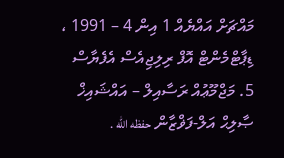މައްޗަށް އައްޔެއް 1 އިން 4 – 1991 ، ޑިޕާޓްމެންޓް އޮފް ރިލިޖިއެސް އެފެޔާސް
5. މަޖްމޫޢުއް ރަސާއިލް – އައްޝައިޚް ޞާލިޙް އަލް-ފަޥްޒާން حفظه الله .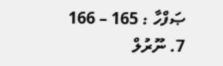ޞަފްހާ : 165 – 166
7. ނޫރުލް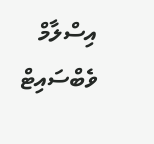އިސްލާމް ވެބްސައިޓް